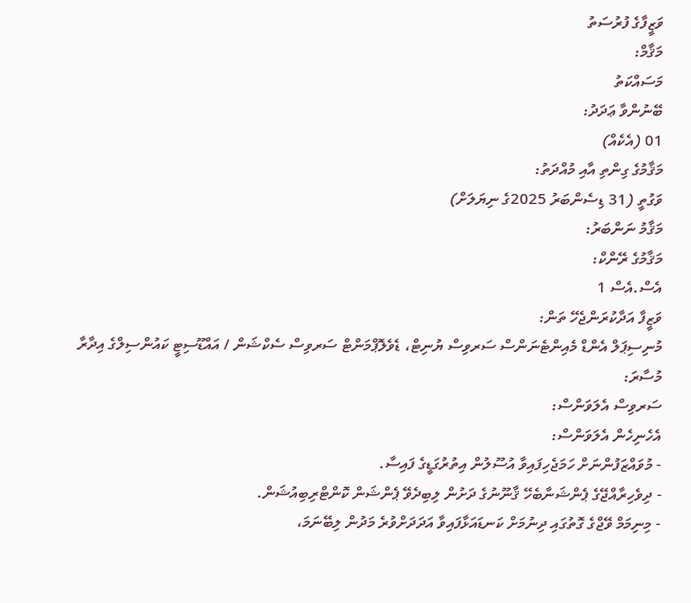ވަޒީފާގެ ފުރުސަތު
މަޤާމް:
މަސައްކަތު
ބޭނުންވާ ޢަދަދު:
01 (އެކެއް)
މަޤާމުގެ ގިންތި އާއި މުއްދަތު:
ވަގުތީ (31 ޑިސެންބަރު 2025ގެ ނިޔަލަށް)
މަޤާމު ނަންބަރު:
މަޤާމުގެ ރޭންކް:
އެސް.އެސް 1
ވަޒީފާ އަދާކުރަންޖެހޭ ތަން:
މުނިސިޕަލް އެންޑް މެއިންޓެނަންސް ސަރވިސް ޔުނިޓް، ޑެވެލޮޕްމަންޓް ސަރވިސް ސެކްޝަން / އައްޑޫސިޓީ ކައުންސިލްގެ އިދާރާ
މުސާރަ:
ސަރވިސް އެލަވަންސް:
އެހެނިހެން އެލަވަންސް:
- މުވައްޒަފުންނަށް ހަމަޖެހިފައިވާ އުސޫލުން އިތުރުގަޑީގެ ފައިސާ.
- ދިވެހިރާއްޖޭގެ ޕެންޝަނާބެހޭ ޤާނޫނުގެ ދަށުން ލިބިދެވޭ ޕެންޝަން ކޮންޓްރިބިއުޝަން.
- މިނިމަމް ވޭޖްގެ ގޮތުގައި ދިނުމަށް ކަނޑައަޅާފައިވާ އަދަދަށްވުރެ މަދުން ލިބޭނަމަ،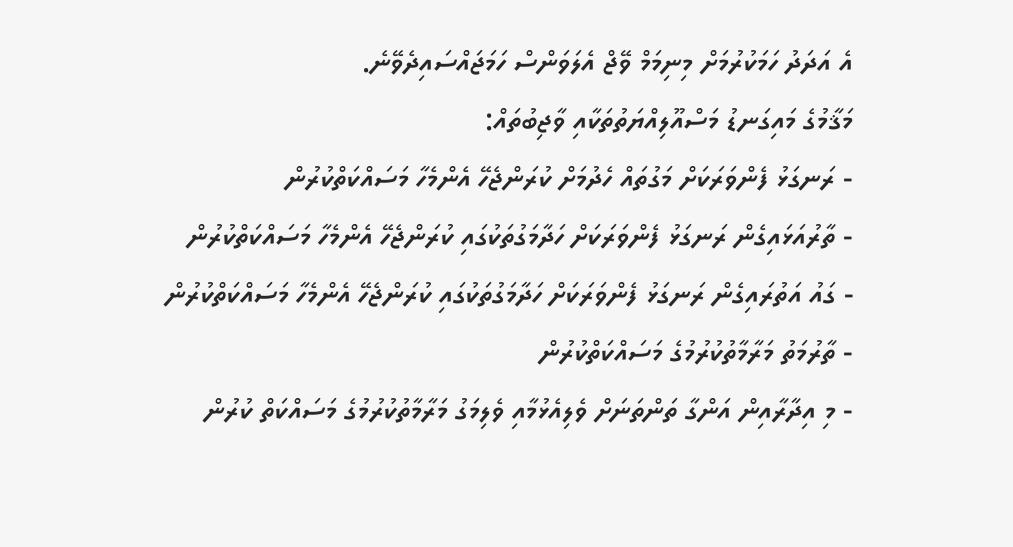އެ އަދަދު ހަމަކުރުމަށް މިނިމަމް ވޭޖް އެލަވަންސް ހަމަޖައްސައިދެވޭނެ.
މަޤާމުގެ މައިގަނޑު މަސްއޫލިއްޔަތުތަކާއި ވާޖިބުތައް:
- ރަނގަޅު ފެންވަރަކަށް މަގުތައް ހެދުމަށް ކުރަންޖެހޭ އެންމެހާ މަސައްކަތްކުރުން
- ތާރުއަޅައިގެން ރަނގަޅު ފެންވަރަކަށް ހަދާމަގުތަކުގައި ކުރަންޖެހޭ އެންމެހާ މަސައްކަތްކުރުން
- ގައު އަތުރައިގެން ރަނގަޅު ފެންވަރަކަށް ހަދާމަގުތަކުގައި ކުރަންޖެހޭ އެންމެހާ މަސައްކަތްކުރުން
- ތާރުމަތު މަރާމާތުކުރުމުގެ މަސައްކަތްކުރުން
- މި އިދާރާއިން އަންގާ ތަންތަނަށް ވެލިއެޅުމާއި ވެލިމަގު މަރާމާތުކުރުމުގެ މަސައްކަތް ކުރުން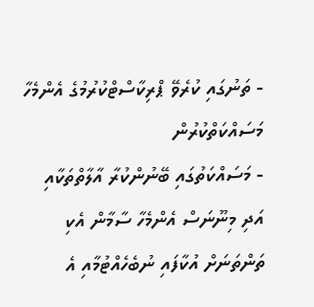- ތަނުގައި ކުރެވޭ ޕްރިކާސްޓްކުރުމުގެ އެންމެހާ މަސައްކަތްކުރުން
- މަސައްކަތުގައި ބޭނުންކުރާ އާލާތްތަކާއި އަދި މިނޫނަސް އެންމެހާ ސާމާން އެކި ތަންތަނަށް އުކާފައި ނުބެހެއްޓުމާއި އެ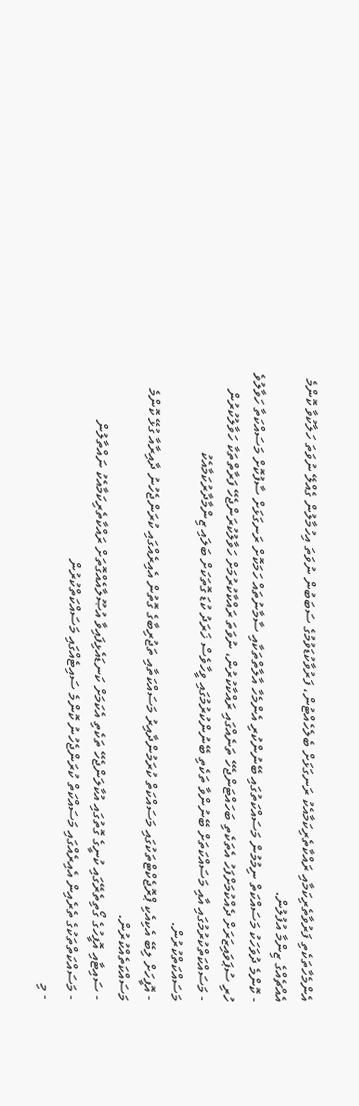އެންމެހާތަކެތި ފަރުވާތެރިކަމާއި ރައްކާތެރިކަމާއެކު ރަނގަޅަށް ބެލެހެއްޓުން، ފަރުވާކުޑަވުމުގެ ސަބަބުން ނުވަތަ އިހުމާލުން ގެއްލޭ ނުވަތަ ހަލާކުވާ ކޮންމެ އެއްޗެއްގެ ޒިންމާ އުފުލުން.
- ކޮންމެ ދުވަހަކު މަސައްކަތް ނިމުމުން މަސައްކަތުގައި ބޭނުންކުރި އެންމެހާ އާލާތްތަކާއި ސާމާނުތައް ހަމަކޮށް ރަނގަޅަށް ސާފުކޮށް މަސައްކަތާ ހަވާލުވެ ހުރި ސުޕަވައިޒަރަށް ދެއްކުމަށްފަހު އެތަކެތި ބަހައްޓަންޖެހޭ ތަނެއްގައި ރައްކާކުރުން، ނުވަތަ ރައްކާކުރުމަށް ހަވާލުކުރަންޖެހޭ ފަރާތްތަކާ ހަވާލުކުރުން
- މަސައްކަތްކުރުމުގައި އާއި މަސައްކަތަށް ބޭނުންވާ ތަކެތި ބޭނުންކުރުމުގައި ވީހާވެސް ޚަރަދު ކުޑަ ގޮތަކަށް ބަލައި ޒިންމާދާރުކަމާއެކު މަސައްކަތްކުރުން.
- އޮފީހަށް ލިބޭ އެކިއެކި ޕްރޮޖެކްޓްތަކުގައި މަސައްކަތް ކުރަމުންދާއިރު މަސައްކަތާއި ތަޖުރިބާގެ ގޮތުން އެއިރެއްގައި ކުރަންޖެހުނު ދާއިރާއާ ގުޅޭ ކޮންމެ މަސައްކަތެއްކުރުން.
- ސައިޓާއި އޮފީހުގެ ގޯތިތެރޭގައި ކުނީގެ ގޮތުގައި އުކާލަންޖެހޭ ތަކެތި އެކަމަށް ކަނޑައެޅިފައިވާ އުޞޫލާއެއްގޮތަށް ރައްކާތެރިކަމާއެކު ނައްތާލުން
- މަސައްކަތްތަކުގެ ތެރެއިން އެއިރެއްގައި މަސައްކަތް ކުރަންޖެހުނު ކޮންމެ ސައިޓެއްގައި މަސައްކަތްކުރުން
- މި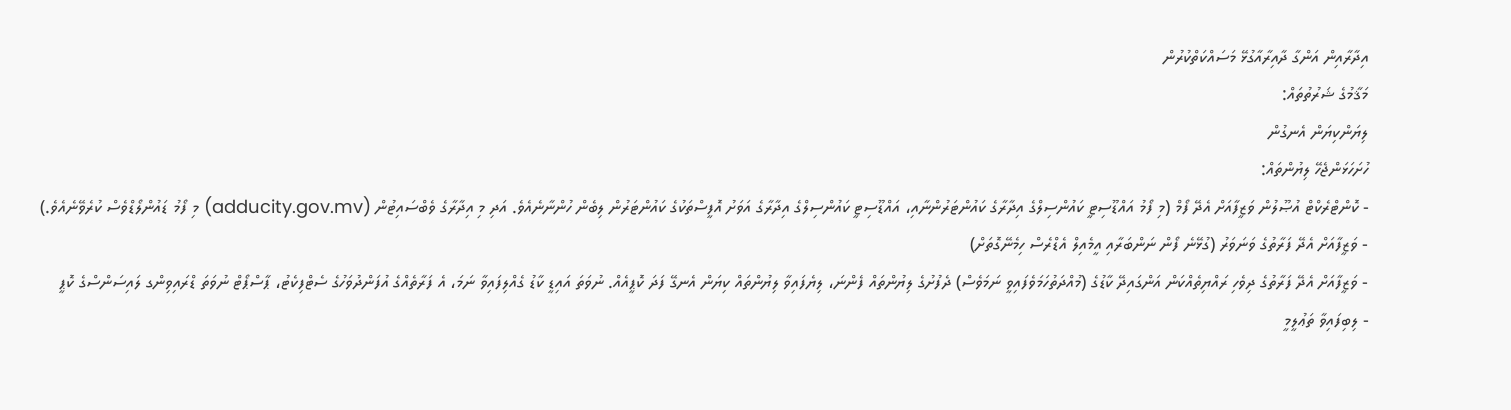އިދާރާއިން އަންގާ ދާއިރާއާގުޅޭ މަސައްކަތްކުރުން
މަޤާމުގެ ޝަރުތުތައް:
ލިޔަންކިޔަން އެނގުން
ހުށަހަޅަންޖެހޭ ލިޔުންތައް:
- ކޮންޓްރެކްޓް އުޞޫލުން ވަޒީފާއަށް އެދޭ ފޯމް (މި ފޯމު އައްޑޫސިޓީ ކައުންސިލްގެ އިދާރާގެ ކައުންޓަރުންނާއި، އައްޑޫސިޓީ ކައުންސިލްގެ އިދާރާގެ އަވަށު އޮފީސްތަކުގެ ކައުންޓަރުން ލިބެން ހުންނާނެއެވެ. އަދި މި އިދާރާގެ ވެބްސައިޓުން (adducity.gov.mv) މި ފޯމު ޑައުންލޯޑްވެސް ކުރެވޭނެއެވެ.)
- ވަޒީފާއަށް އެދޭ ފަރާތުގެ ވަނަވަރު (ގުޅޭނެ ފޯން ނަންބަރާއި އީމެއިލް އެޑްރެސް ހިމެނޭގޮތަށް)
- ވަޒީފާއަށް އެދޭ ފަރާތުގެ ދިވެހި ރައްޔިތެއްކަން އަންގައިދޭ ކާޑުގެ (މުއްދަތުހަމަވެފައިވީ ނަމަވެސް) ދެފުށުގެ ލިޔުންތައް ފެންނަ، ލިޔެފައިވާ ލިޔުންތައް ކިޔަން އެނގޭ ފަދަ ކޮޕީއެއް. ނުވަތަ އައިޑީ ކާޑު ގެއްލިފައިވާ ނަމަ، އެ ފަރާތެއްގެ އުފަންދުވަހުގެ ސެޓްފިކެޓު، ޕާސްޕޯޓް ނުވަތަ ޑްރައިވިންގ ލައިސަންސްގެ ކޮޕީ
- ލިބިފައިވާ ތަޢުލީމީ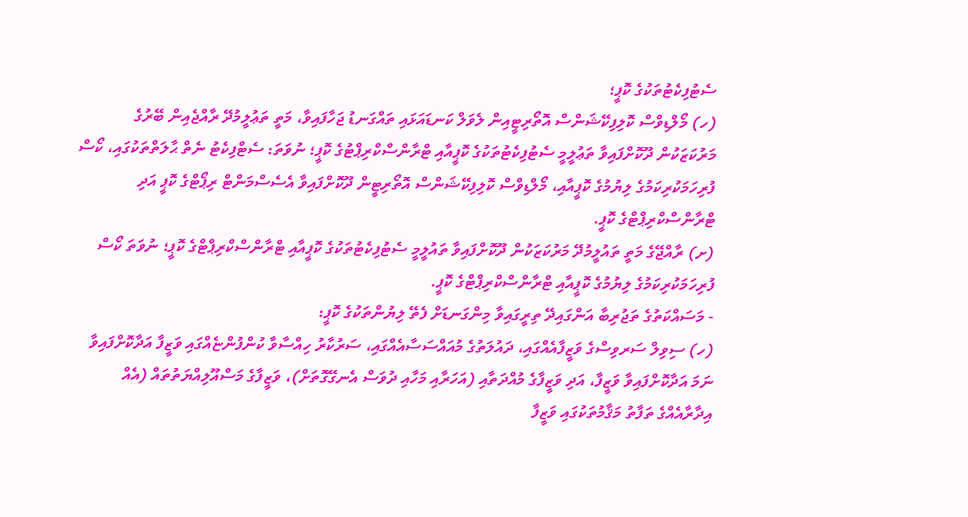ސެޓުފިކެޓުތަކުގެ ކޮޕީ؛
(ހ) މޯލްޑިވްސް ކޮލިފިކޭޝަންސް އޮތޯރިޓީއިން ލެވަލް ކަނޑައަޅައި ތައްގަނޑު ޖަހާފައިވާ، މަތީ ތަޢުލީމުދޭ ރާއްޖެއިން ބޭރުގެ މަރުކަޒަކުން ދޫކޮށްފައިވާ ތަޢުލީމީ ސެޓުފިކެޓުތަކުގެ ކޮޕީއާއި ޓްރާންސްކްރިޕްޓުގެ ކޮޕީ؛ ނުވަތަ: ސެޓްފިކެޓު ނެތް ޙާލަތްތަކުގައި، ކޯސް ފުރިހަމަކުރިކަމުގެ ލިޔުމުގެ ކޮޕީއާއި، މޯލްޑިވްސް ކޮލިފިކޭޝަންސް އޮތޯރިޓީން ދޫކޮށްފައިވާ އެސެސްމަންޓް ރިޕޯޓްގެ ކޮޕީ އަދި ޓްރާންސްކްރިޕްޓްގެ ކޮޕީ.
(ށ) ރާއްޖޭގެ މަތީ ތައުލީމުދޭ މަރުކަޒަކުން ދޫކޮށްފައިވާ ތައުލީމީ ސެޓުފިކެޓުތަކުގެ ކޮޕީއާއި ޓްރާންސްކްރިޕްޓްގެ ކޮޕީ؛ ނުވަތަ ކޯސް ފުރިހަމަކުރިކަމުގެ ލިޔުމުގެ ކޮޕީއާއި ޓްރާންސްކްރިޕްޓްގެ ކޮޕީ.
- މަސައްކަތުގެ ތަޖުރިބާ އަންގައިދޭ ތިރީގައިވާ މިންގަނޑަށް ފެތޭ ލިޔުންތަކުގެ ކޮޕީ:
(ހ) ސިވިލް ސަރވިސްގެ ވަޒީފާއެއްގައި، ދައުލަތުގެ މުއައްސަސާއެއްގައި، ސަރުކާރު ހިއްސާވާ ކުންފުންޏެއްގައި ވަޒީފާ އަދާކޮށްފައިވާ ނަމަ އަދާކޮށްފައިވާ ވަޒީފާ، އަދި ވަޒީފާގެ މުއްދަތާއި (އަހަރާއި މަހާއި ދުވަސް އެނގޭގޮތަށް)، ވަޒީފާގެ މަސްއޫލިއްޔަތުތައް (އެއް އިދާރާއެއްގެ ތަފާތު މަޤާމުތަކުގައި ވަޒީފާ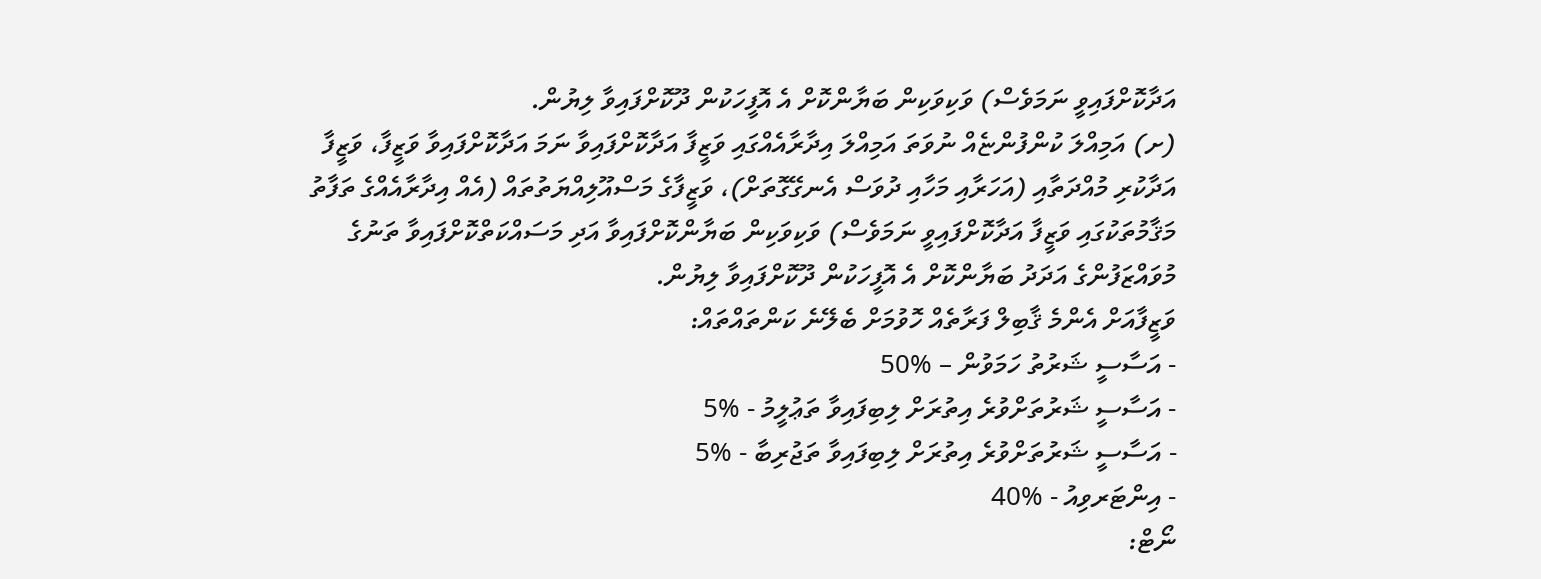އަދާކޮށްފައިވީ ނަމަވެސް) ވަކިވަކިން ބަޔާންކޮށް އެ އޮފީހަކުން ދޫކޮށްފައިވާ ލިޔުން.
(ށ) އަމިއްލަ ކުންފުންޏެއް ނުވަތަ އަމިއްލަ އިދާރާއެއްގައި ވަޒީފާ އަދާކޮށްފައިވާ ނަމަ އަދާކޮށްފައިވާ ވަޒީފާ، ވަޒީފާ އަދާކުރި މުއްދަތާއި (އަހަރާއި މަހާއި ދުވަސް އެނގޭގޮތަށް)، ވަޒީފާގެ މަސްއޫލިއްޔަތުތައް (އެއް އިދާރާއެއްގެ ތަފާތު މަޤާމުތަކުގައި ވަޒީފާ އަދާކޮށްފައިވީ ނަމަވެސް) ވަކިވަކިން ބަޔާންކޮށްފައިވާ އަދި މަސައްކަތްކޮށްފައިވާ ތަނުގެ މުވައްޒަފުންގެ އަދަދު ބަޔާންކޮށް އެ އޮފީހަކުން ދޫކޮށްފައިވާ ލިޔުން.
ވަޒީފާއަށް އެންމެ ޤާބިލް ފަރާތެއް ހޮވުމަށް ބެލޭނެ ކަންތައްތައް:
- އަސާސީ ޝަރުތު ހަމަވުން – %50
- އަސާސީ ޝަރުތަށްވުރެ އިތުރަށް ލިބިފައިވާ ތަޢުލީމު - %5
- އަސާސީ ޝަރުތަށްވުރެ އިތުރަށް ލިބިފައިވާ ތަޖުރިބާ - %5
- އިންޓަރވިއު - %40
ނޯޓް: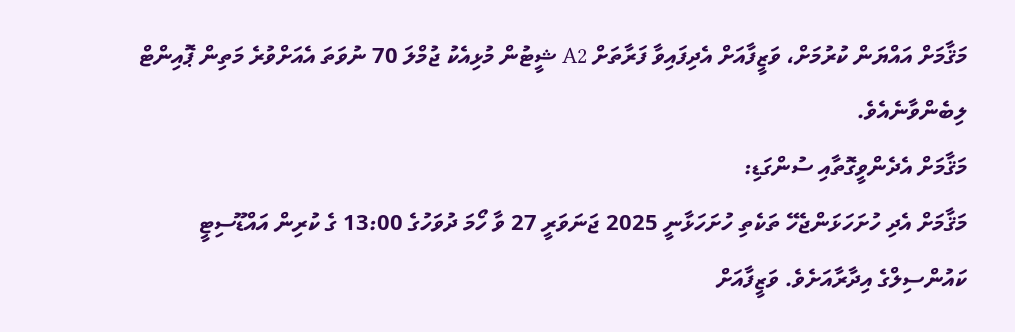މަޤާމަށް އައްޔަން ކުރުމަށް، ވަޒީފާއަށް އެދިފައިވާ ފަރާތަށް A2 ޝީޓުން މުޅިއެކު ޖުމްލަ 70 ނުވަތަ އެއަށްވުރެ މަތިން ޕޮއިންޓް ލިބެންވާނެއެވެ.
މަޤާމަށް އެދެންވީގޮތާއި ސުންގަޑި:
މަޤާމަށް އެދި ހުށަހަޅަންޖެހޭ ތަކެތި ހުށަހަޅާނީ 2025 ޖަނަވަރީ 27 ވާ ހޯމަ ދުވަހުގެ 13:00 ގެ ކުރިން އައްޑޫސިޓީ ކައުންސިލްގެ އިދާރާއަށެވެ. ވަޒީފާއަށް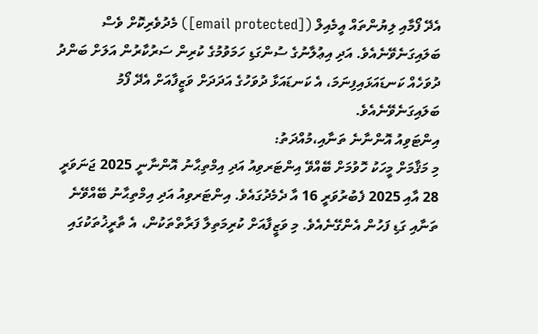އެދޭ ފޯމާއި ލިޔުންތައް އީމެއިލް ([email protected]) މެދުވެރިކޮށް ވެސް ބަލައިގަނެވޭނެއެވެ. އަދި އިޢުލާނުގެ ސުންގަޑި ހަމަވުމުގެ ކުރިން ސަރުކާރުން އަލަށް ބަންދު ދުވަހެއް ކަނޑައަޅައިފިނަމަ، އެ ކަނޑައަޅާ ދުވަހުގެ އަދަދަށް ވަޒީފާއަށް އެދޭ ފޯމު ބަލައިގަނެވޭނެއެވެ.
އިންޓަވިއު އޮންނާނެ ތަނާއި،މުއްދަތު:
މި މަޤާމަށް މީހަކު ހޮވުމަށް ބޭއްވޭ އިންޓަރވިއު އަދި އިމްތިޙާނު އޮންނާނީ 2025 ޖަނަވަރީ 28 އާއި 2025 ފެބުރުވަރީ 16 އާ ދެމެދުގައެވެ. އިންޓަރވިއު އަދި އިމްތިޙާނު ބޭއްވޭނެ ތަނާއި ގަޑި ފަހުން އެންގޭނެއެވެ. މި ވަޒީފާއަށް ކުރިމަތިލާ ފަރާތްތަކުން، އެ ތާރީޚުތަކުގައި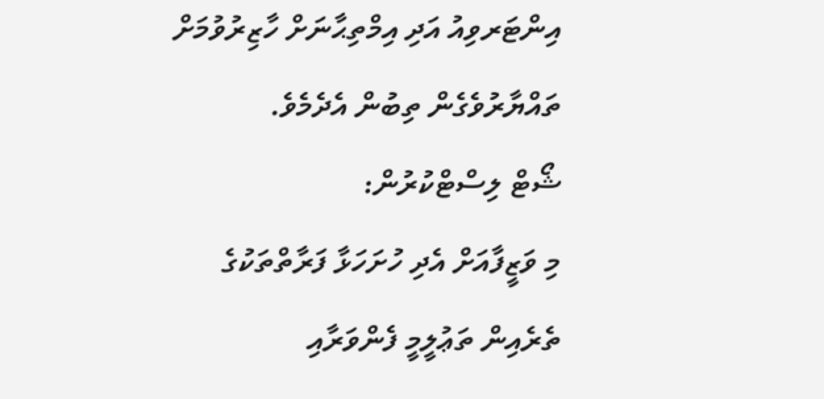އިންޓަރވިއު އަދި އިމްތިޙާނަށް ހާޒިރުވުމަށް ތައްޔާރުވެގެން ތިބުން އެދެމެވެ.
ޝޯޓް ލިސްޓްކުރުން:
މި ވަޒީފާއަށް އެދި ހުށަހަޅާ ފަރާތްތަކުގެ ތެރެއިން ތަޢުލީމީ ފެންވަރާއި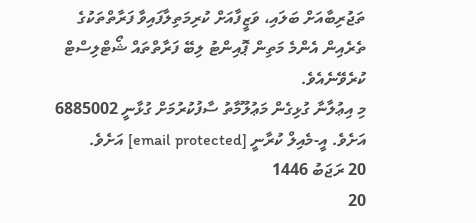ތަޖުރިބާއަށް ބަލައި، ވަޒީފާއަށް ކުރިމަތިލާފައިވާ ފަރާތްތަކުގެ ތެރެއިން އެންމެ މަތިން ޕޮއިންޓު ލިބޭ ފަރާތްތައް ޝޯޓްލިސްޓް ކުރެވޭނެއެވެ.
މި އިޢުލާނާ ގުޅިގެން މަޢުލޫމާތު ސާފުކުރުމަށް ގުޅާނީ 6885002 އަށެވެ. އީ-މެއިލް ކުރާނީ [email protected] އަށެވެ.
20 ރަޖަބު 1446
20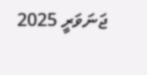ޖަނަވަރީ 2025